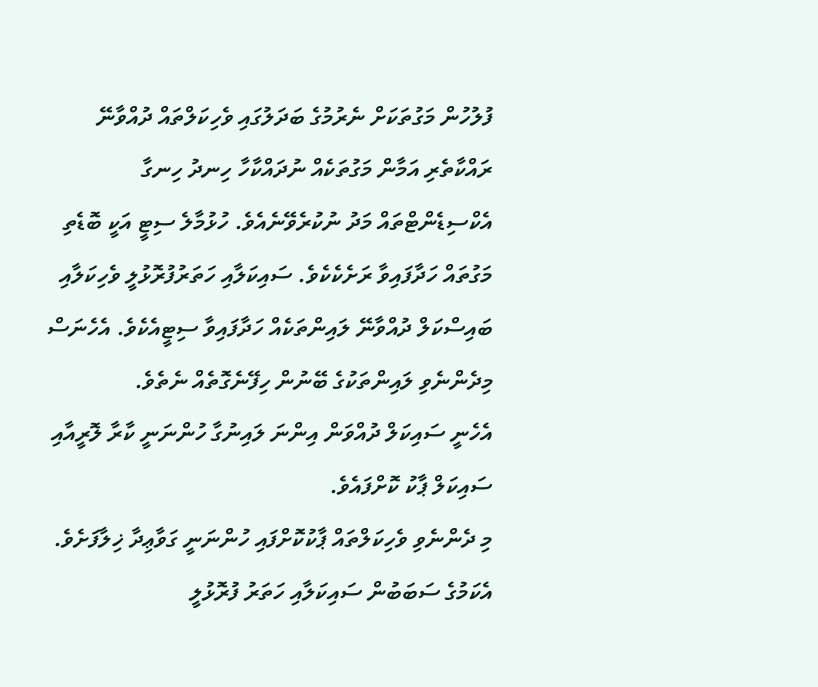ފުލުހުން މަގުތަކަށް ނެރުމުގެ ބަދަލުގައި ވެހިކަލްތައް ދުއްވާނޭ ރައްކާތެރި އަމާން މަގުތަކެއް ނުދައްކާހާ ހިނދު ހިނގާ އެކްސިޑެންޓްތައް މަދު ނުކުރެވޭނެއެވެ. ހުޅުމާލެ ސިޓީ އަކީ ބޮޑެތި މަގުތައް ހަދާފައިވާ ރަށެކެކެވެ. ސައިކަލާއި ހަތަރުފުރޮޅުލީ ވެހިކަލާއި ބައިސްކަލް ދުއްވާނޭ ލައިންތަކެއް ހަދާފައިވާ ސިޓީއެކެވެ. އެހެނަސް މިދެންނެވި ލައިންތަކުގެ ބޭނުން ހިފޭނެގޮތެއް ނެތެވެ.
އެހެނީ ސައިކަލް ދުއްވަން އިންނަ ލައިނުގާ ހުންނަނީ ކާރާ ލޮރީއާއި ސައިކަލް ޕާކު ކޮށްފައެވެ.
މި ދެންނެވި ވެހިކަލްތައް ޕާކުކޮށްފައި ހުންނަނީ ގަވާޢިދާ ޚިލާފަށެވެ. އެކަމުގެ ސަބަބުން ސައިކަލާއި ހަތަރު ފުރޮޅުލީ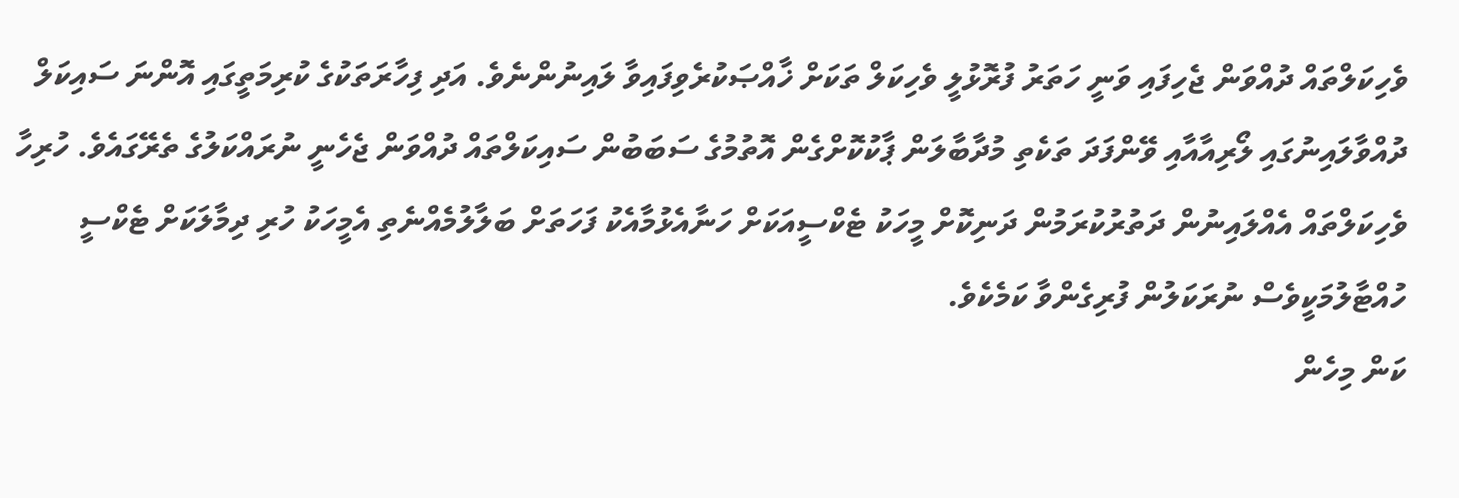ވެހިކަލްތައް ދުއްވަން ޖެހިފައި ވަނީ ހަތަރު ފުރޮޅުލީ ވެހިކަލް ތަކަށް ޚާއްޞަކުރެވިފައިވާ ލައިނުންނެވެ. އަދި ފިހާރަތަކުގެ ކުރިމަތީގައި އޮންނަ ސައިކަލް ދުއްވާލައިނުގައި ލޯރިއާއާއި ވޭންފަދަ ތަކެތި މުދާބާލަން ޕާކުކޮށްގެން އޮތުމުގެ ސަބަބުން ސައިކަލްތައް ދުއްވަން ޖެހެނީ ނުރައްކަލުގެ ތެރޭގައެވެ. ހުރިހާ ވެހިކަލްތައް އެއްލައިނުން ދަތުރުކުރަމުން ދަނިކޮށް މީހަކު ޓެކްސީއަކަށް ހަނާއެޅުމާއެކު ފަހަތަށް ބަލާލުމެއްނެތި އެމީހަކު ހުރި ދިމާލަކަށް ޓެކްސީ ހުއްޓާލުމަކީވެސް ނުރަކަލުން ފުރިގެންވާ ކަމެކެވެ.
ކަން މިހެން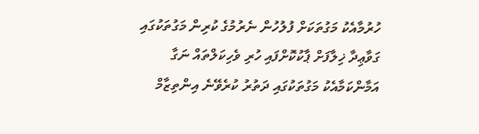ހުރުމާއެކު މަގުތަކަށް ފުލުހުން ނެރުމުގެ ކުރިން މަގުތަކުގައި ގަވާޢިދާ ޚިލާފަށް ޕާކުކޮށްފައި ހުރި ވެހިކަލްތައް ނަގާ އަމާންކަމާއެކު މަގުތަކުގައި ދަތުރު ކުރެވޭނެ އިންތިޒާމް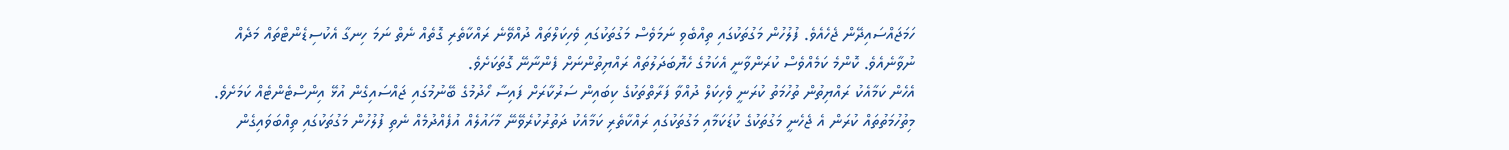ހަމަޖައްސައިދޭން ޖެހެއެވެ. ފުލުހުން މަގުތަކުގައި ތިއްބެވި ނަމަވެސް މަގުތަކުގައި ވެހިކަލްތައް ދުއްވޭނެ ރައްކާތެރި ގޮތެއް ނެތް ނަމަ ހިނގާ އެކުސިޑެންޓްތައް މަދެއް ނުވާނެއެވެ. ކޮންމެ ކަމެއްވެސް ކުރަންވާނީ އެކަމުގެ ހެޔޮބަދަލުތައް ރައްޔިތުންނަށް ފެންނާނޭ ގޮތަކަށެވެ.
އެހެން ކަމާއެކު ރައްޔިތުން ތުހުމަތު ކުރަނީ ވެހިކަލް ދުއްވާ ފަރާތްތަކުގެ ކިބައިން ސަރުކާރަށް ފައިސާ ހޯދުމުގެ ބޭނުމުގައި ޖައްސައިގެން އުޅޭ އިންސްޓެންޓެއް ކަމަށެވެ. މިތުހުމަތުތައް ކުރަން އެ ޖެހެނީ މަގުތަކުގެ ކުޑަކަމާއި މަގުތަކުގައި ރައްކާތެރި ކަމާއެކު ދަތުރުކުރެވޭނޭ މާހައުލެއް އުފެއްދުމެއް ނެތި ފުލުހުން މަގުތަކުގައި ތިއްބަވައިގެން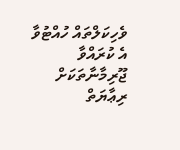ވެހިކަލްތައް ހުއްޓުވާ އެ ކުރައްވާ ޖޫރިމާނާތަކަށް ރިޢާޔަތް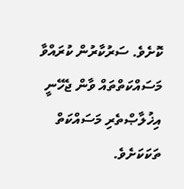ކޮށެވެ. ސަރުކާރުން ކުރައްވާ މަސައްކަތްތައް ވާން ޖެހޭނީ އިޚުލާޞްތެރި މަސައްކަތް ތަކަކަށެވެ.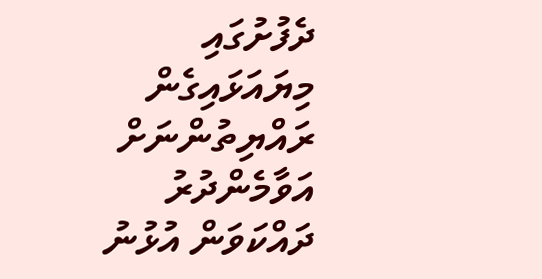ދެފުށުގައި މިޔައަޅައިގެން ރައްޔިތުންނަށް އަވާމެންދުރު ދައްކަވަން އުޅުނު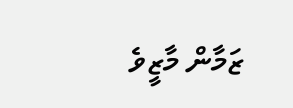ޒަމާން މާޒީވެ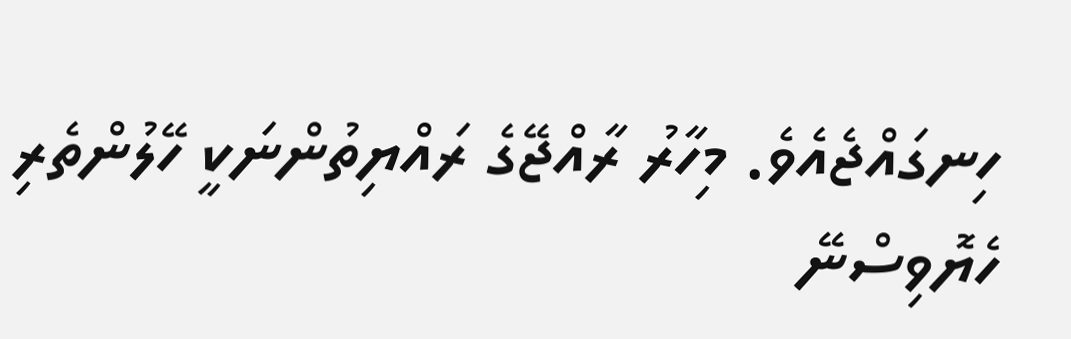ހިނގައްޖެއެވެ. މިހާރު ރާއްޖޭގެ ރައްޔިތުންނަކީ ހޭލުންތެރި ހެޔޮވިސްނޭ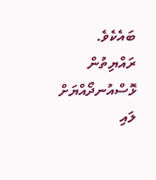ބައެކެވެ. ރައްޔިތުން ޅޮސްއުނދޯއްޔަށް ލައި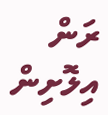ރަން އިލޮށިން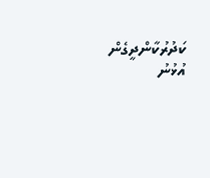ކަދުރުކާންދީގެން އުޅުނު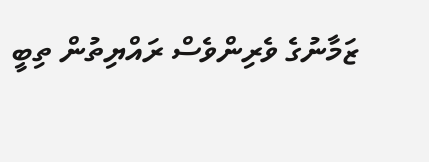ޒަމާނުގެ ވެރިންވެސް ރައްޔިތުން ތިބީ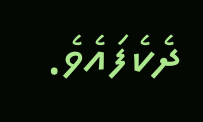ދެކެފައެވެ.